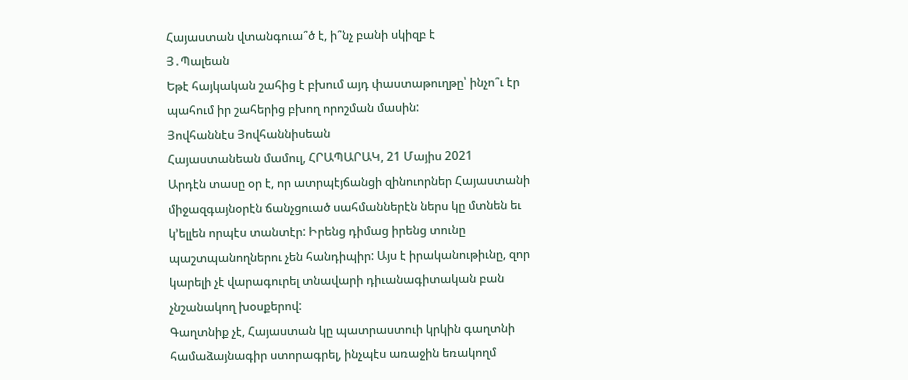Հայաստան վտանգուա՞ծ է, ի՞նչ բանի սկիզբ է
Յ․Պալեան
Եթէ հայկական շահից է բխում այդ փաստաթուղթը՝ ինչո՞ւ էր պահում իր շահերից բխող որոշման մասին:
Յովհաննէս Յովհաննիսեան
Հայաստանեան մամուլ, ՀՐԱՊԱՐԱԿ, 21 Մայիս 2021
Արդէն տասը օր է, որ ատրպէյճանցի զինուորներ Հայաստանի միջազգայնօրէն ճանչցուած սահմաններէն ներս կը մտնեն եւ կ’ելլեն որպէս տանտէր: Իրենց դիմաց իրենց տունը պաշտպանողներու չեն հանդիպիր: Այս է իրականութիւնը, զոր կարելի չէ վարագուրել տնավարի դիւանագիտական բան չնշանակող խօսքերով:
Գաղտնիք չէ, Հայաստան կը պատրաստուի կրկին գաղտնի համաձայնագիր ստորագրել, ինչպէս առաջին եռակողմ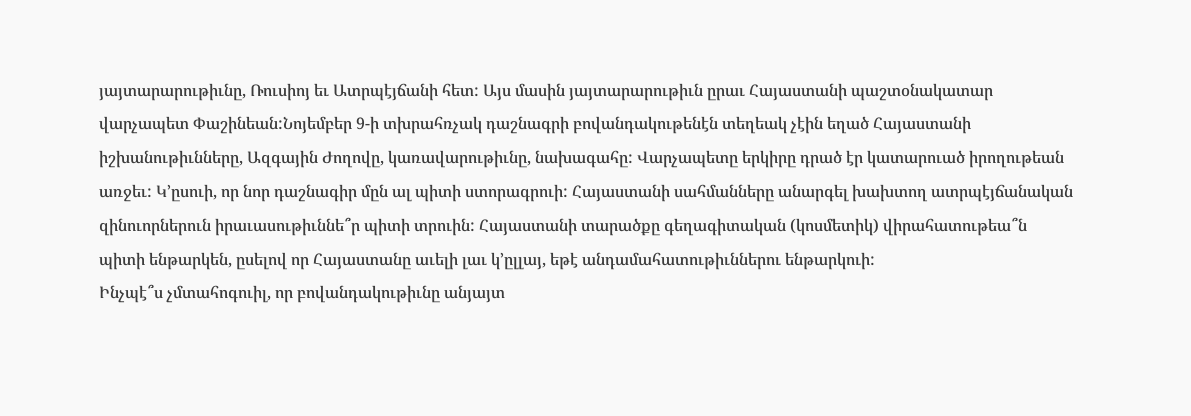յայտարարութիւնը, Ռուսիոյ եւ Ատրպէյճանի հետ: Այս մասին յայտարարութիւն ըրաւ Հայաստանի պաշտօնակատար վարչապետ Փաշինեան:Նոյեմբեր 9-ի տխրահռչակ դաշնագրի բովանդակութենէն տեղեակ չէին եղած Հայաստանի իշխանութիւնները, Ազգային Ժողովը, կառավարութիւնը, նախագահը: Վարչապետը երկիրը դրած էր կատարուած իրողութեան առջեւ: Կ’ըսուի, որ նոր դաշնագիր մըն ալ պիտի ստորագրուի: Հայաստանի սահմանները անարգել խախտող ատրպէյճանական զինուորներուն իրաւասութիւննե՞ր պիտի տրուին: Հայաստանի տարածքը գեղագիտական (կոսմետիկ) վիրահատութեա՞ն պիտի ենթարկեն, ըսելով որ Հայաստանը աւելի լաւ կ’ըլլայ, եթէ անդամահատութիւններու ենթարկուի:
Ինչպէ՞ս չմտահոգուիլ, որ բովանդակութիւնը անյայտ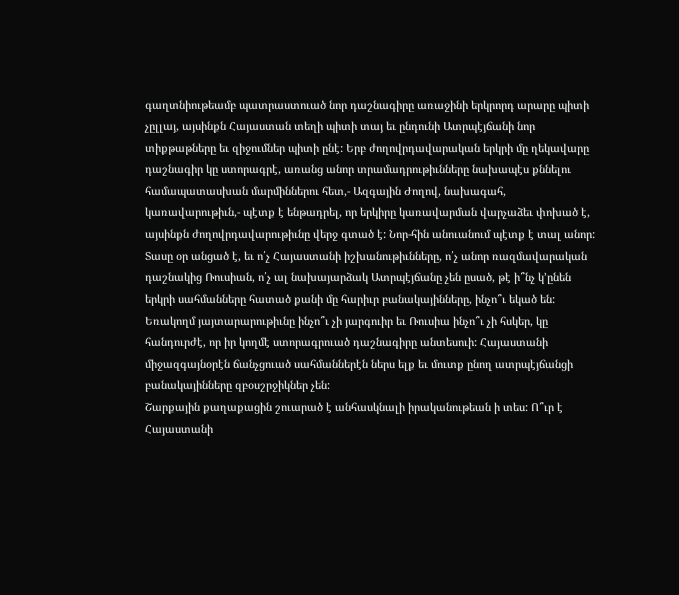գաղտնիութեամբ պատրաստուած նոր դաշնագիրը առաջինի երկրորդ արարը պիտի չըլլայ, այսինքն Հայաստան տեղի պիտի տայ եւ ընդունի Ատրպէյճանի նոր տիքթաթները եւ զիջումներ պիտի ընէ: Երբ ժողովրդավարական երկրի մը ղեկավարը դաշնագիր կը ստորագրէ, առանց անոր տրամադրութիւնները նախապէս քննելու համապատասխան մարմիններու հետ,- Ազգային Ժողով, նախագահ, կառավարութիւն,- պէտք է ենթադրել, որ երկիրը կառավարման վարչաձեւ փոխած է, այսինքն ժողովրդավարութիւնը վերջ գտած է: Նոր-հին անուանում պէտք է տալ անոր:
Տասը օր անցած է, եւ ո՛չ Հայաստանի իշխանութիւնները, ո՛չ անոր ռազմավարական դաշնակից Ռուսիան, ո՛չ ալ նախայարձակ Ատրպէյճանը չեն ըսած, թէ ի՞նչ կ’ընեն երկրի սահմանները հատած քանի մը հարիւր բանակայինները, ինչո՞ւ եկած են: Եռակողմ յայտարարութիւնը ինչո՞ւ չի յարգուիր եւ Ռուսիա ինչո՞ւ չի հսկեր, կը հանդուրժէ, որ իր կողմէ ստորագրուած դաշնագիրը անտեսուի: Հայաստանի միջազգայնօրէն ճանչցուած սահմաններէն ներս ելք եւ մուտք ընող ատրպէյճանցի բանակայինները զբօսշրջիկներ չեն:
Շարքային քաղաքացին շուարած է անհասկնալի իրականութեան ի տես: Ո՞ւր է Հայաստանի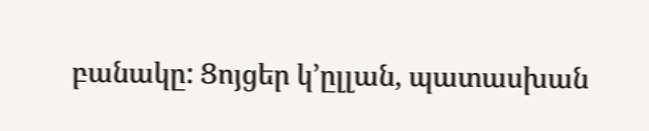բանակը: Ցոյցեր կ’ըլլան, պատասխան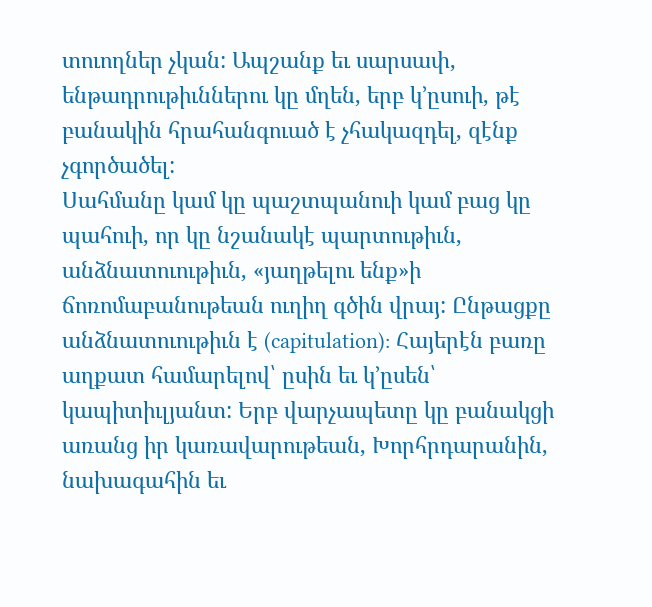տուողներ չկան: Ապշանք եւ սարսափ, ենթադրութիւններու կը մղեն, երբ կ’ըսուի, թէ բանակին հրահանգուած է չհակազդել, զէնք չգործածել:
Սահմանը կամ կը պաշտպանուի կամ բաց կը պահուի, որ կը նշանակէ պարտութիւն, անձնատուութիւն, «յաղթելու ենք»ի ճոռոմաբանութեան ուղիղ գծին վրայ: Ընթացքը անձնատուութիւն է (capitulation): Հայերէն բառը աղքատ համարելով՝ ըսին եւ կ’ըսեն՝ կապիտիւլյանտ: Երբ վարչապետը կը բանակցի առանց իր կառավարութեան, Խորհրդարանին, նախագահին եւ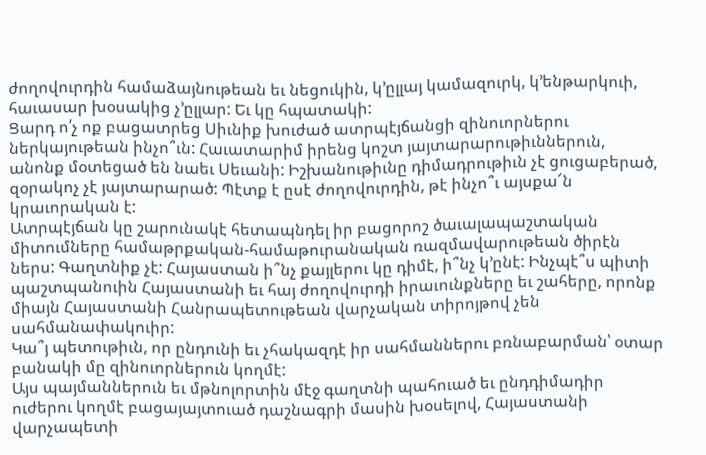ժողովուրդին համաձայնութեան եւ նեցուկին, կ’ըլլայ կամազուրկ, կ’ենթարկուի, հաւասար խօսակից չ’ըլլար: Եւ կը հպատակի:
Ցարդ ո՛չ ոք բացատրեց Սիւնիք խուժած ատրպէյճանցի զինուորներու ներկայութեան ինչո՞ւն: Հաւատարիմ իրենց կոշտ յայտարարութիւններուն, անոնք մօտեցած են նաեւ Սեւանի: Իշխանութիւնը դիմադրութիւն չէ ցուցաբերած, զօրակոչ չէ յայտարարած: Պէտք է ըսէ ժողովուրդին, թէ ինչո՞ւ այսքա՜ն կրաւորական է:
Ատրպէյճան կը շարունակէ հետապնդել իր բացորոշ ծաւալապաշտական միտումները համաթրքական-համաթուրանական ռազմավարութեան ծիրէն ներս: Գաղտնիք չէ: Հայաստան ի՞նչ քայլերու կը դիմէ, ի՞նչ կ’ընէ: Ինչպէ՞ս պիտի պաշտպանուին Հայաստանի եւ հայ ժողովուրդի իրաւունքները եւ շահերը, որոնք միայն Հայաստանի Հանրապետութեան վարչական տիրոյթով չեն սահմանափակուիր:
Կա՞յ պետութիւն, որ ընդունի եւ չհակազդէ իր սահմաններու բռնաբարման՝ օտար բանակի մը զինուորներուն կողմէ:
Այս պայմաններուն եւ մթնոլորտին մէջ գաղտնի պահուած եւ ընդդիմադիր ուժերու կողմէ բացայայտուած դաշնագրի մասին խօսելով, Հայաստանի վարչապետի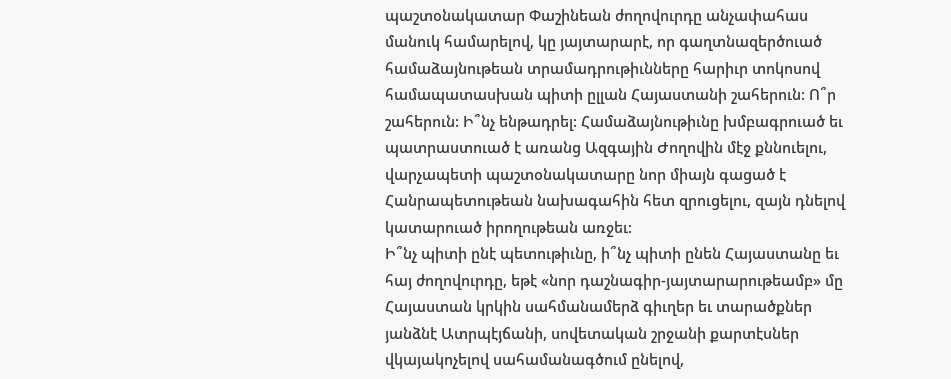պաշտօնակատար Փաշինեան ժողովուրդը անչափահաս մանուկ համարելով, կը յայտարարէ, որ գաղտնազերծուած համաձայնութեան տրամադրութիւնները հարիւր տոկոսով համապատասխան պիտի ըլլան Հայաստանի շահերուն: Ո՞ր շահերուն: Ի՞նչ ենթադրել: Համաձայնութիւնը խմբագրուած եւ պատրաստուած է առանց Ազգային Ժողովին մէջ քննուելու, վարչապետի պաշտօնակատարը նոր միայն գացած է Հանրապետութեան նախագահին հետ զրուցելու, զայն դնելով կատարուած իրողութեան առջեւ:
Ի՞նչ պիտի ընէ պետութիւնը, ի՞նչ պիտի ընեն Հայաստանը եւ հայ ժողովուրդը, եթէ «նոր դաշնագիր-յայտարարութեամբ» մը Հայաստան կրկին սահմանամերձ գիւղեր եւ տարածքներ յանձնէ Ատրպէյճանի, սովետական շրջանի քարտէսներ վկայակոչելով սահամանագծում ընելով,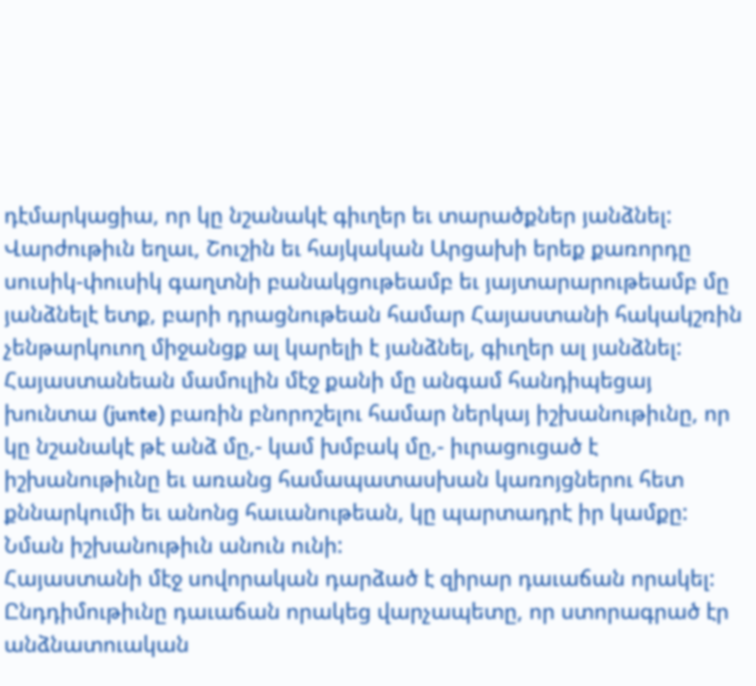դէմարկացիա, որ կը նշանակէ գիւղեր եւ տարածքներ յանձնել: Վարժութիւն եղաւ, Շուշին եւ հայկական Արցախի երեք քառորդը սուսիկ-փուսիկ գաղտնի բանակցութեամբ եւ յայտարարութեամբ մը յանձնելէ ետք, բարի դրացնութեան համար Հայաստանի հակակշռին չենթարկուող միջանցք ալ կարելի է յանձնել, գիւղեր ալ յանձնել:
Հայաստանեան մամուլին մէջ քանի մը անգամ հանդիպեցայ խունտա (junte) բառին բնորոշելու համար ներկայ իշխանութիւնը, որ կը նշանակէ թէ անձ մը,- կամ խմբակ մը,- իւրացուցած է իշխանութիւնը եւ առանց համապատասխան կառոյցներու հետ քննարկումի եւ անոնց հաւանութեան, կը պարտադրէ իր կամքը: Նման իշխանութիւն անուն ունի:
Հայաստանի մէջ սովորական դարձած է զիրար դաւաճան որակել: Ընդդիմութիւնը դաւաճան որակեց վարչապետը, որ ստորագրած էր անձնատուական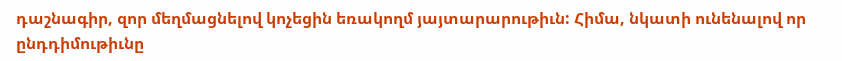դաշնագիր, զոր մեղմացնելով կոչեցին եռակողմ յայտարարութիւն: Հիմա, նկատի ունենալով որ ընդդիմութիւնը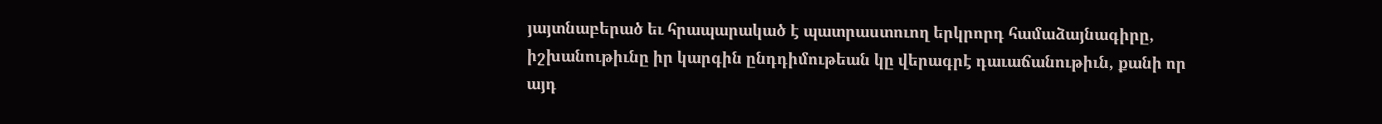յայտնաբերած եւ հրապարակած է պատրաստուող երկրորդ համաձայնագիրը, իշխանութիւնը իր կարգին ընդդիմութեան կը վերագրէ դաւաճանութիւն, քանի որ այդ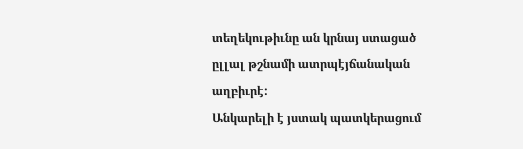տեղեկութիւնը ան կրնայ ստացած ըլլալ թշնամի ատրպէյճանական աղբիւրէ:
Անկարելի է յստակ պատկերացում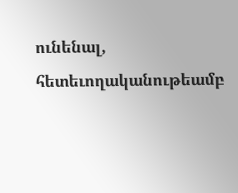ունենալ, հետեւողականութեամբ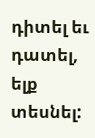դիտել եւ դատել, ելք տեսնել: